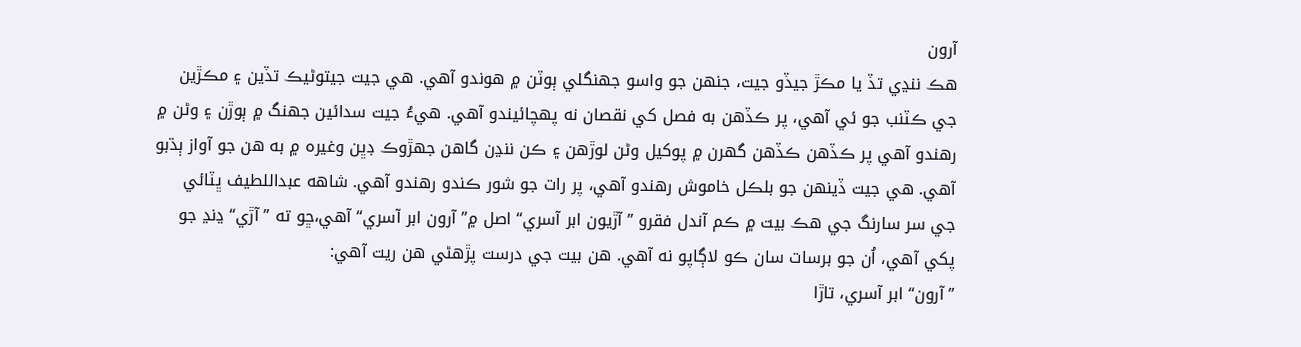آرون
هڪ ننڍي تڏ يا مڪڙ جيڏو جيت، جنهن جو واسو جهنگلي ٻوٽن ۾ هوندو آهي. هي جيت جيتوڻيڪ تڏين ۽ مڪڙين جي ڪٽنب جو ئي آهي، پر ڪڏهن به فصل کي نقصان نه پهچائيندو آهي. هيءُ جيت سدائين جهنگ ۾ ٻوڙن ۽ وڻن ۾ رهندو آهي پر ڪڏهن ڪڏهن گهرن ۾ پوکيل وڻن لوڙهن ۽ ڪن ننڍن گاهن جهڙوڪ ڊڀن وغيره ۾ به هن جو آواز ٻڌبو آهي. هي جيت ڏينهن جو بلڪل خاموش رهندو آهي، پر رات جو شور ڪندو رهندو آهي. شاهه عبداللطيف ڀٽائي جي سر سارنگ جي هڪ بيت ۾ ڪم آندل فقرو ”آڙيون ابر آسري“ اصل ۾”آرون ابر آسري“ آهي،ڇو ته ”آڙي“ ڍنڍ جو پکي آهي، اُن جو برسات سان ڪو لاڳاپو نه آهي. هن بيت جي درست پڙهڻي هن ريت آهي:
”آرون“ ابر آسري، تاڙا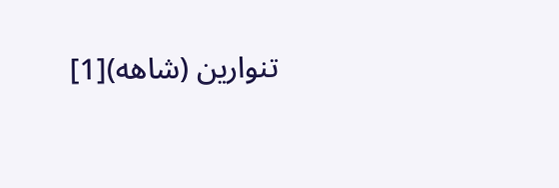تنوارين (شاهه)[1]